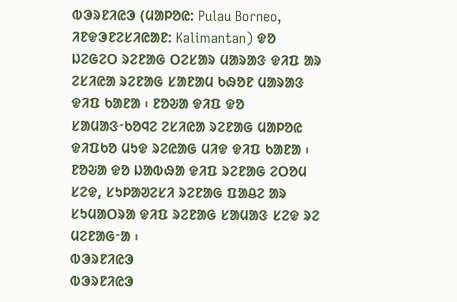ᱵᱳᱨᱱᱤᱭᱳ (ᱢᱟᱞᱚᱭ: Pulau Borneo, ᱤᱱᱫᱳᱱᱮᱥᱤᱭᱟᱱ: Kalimantan) ᱫᱚ ᱡᱮᱜᱮᱛ ᱨᱮᱱᱟᱜ ᱛᱮᱥᱟᱨ ᱢᱟᱨᱟᱝ ᱫᱤᱯ ᱟᱨ ᱮᱥᱤᱭᱟ ᱨᱮᱱᱟᱜ ᱥᱟᱱᱟᱢ ᱠᱷᱚᱱ ᱢᱟᱨᱟᱝ ᱫᱤᱯ ᱠᱟᱱᱟ ᱾ ᱱᱚᱶᱟ ᱫᱤᱯ ᱫᱚ ᱥᱟᱢᱟᱝᱼᱠᱚᱧᱮ ᱮᱥᱤᱭᱟ ᱨᱮᱱᱟᱜ ᱢᱟᱞᱚᱭ ᱫᱤᱯᱠᱚ ᱢᱩᱫ ᱨᱮᱭᱟᱜ ᱢᱤᱫ ᱫᱤᱯ ᱠᱟᱱᱟ ᱾ ᱱᱚᱶᱟ ᱫᱚ ᱡᱟᱵᱷᱟ ᱫᱤᱯ ᱨᱮᱱᱟᱜ ᱮᱛᱚᱢ ᱥᱮᱫ, ᱥᱩᱞᱟᱣᱮᱥᱤ ᱨᱮᱱᱟᱜ ᱯᱟᱪᱮ ᱟᱨ ᱥᱩᱢᱟᱛᱨᱟ ᱫᱤᱯ ᱨᱮᱱᱟᱜ ᱥᱟᱢᱟᱝ ᱥᱮᱫ ᱨᱮ ᱢᱮᱱᱟᱜᱼᱟ ᱾
ᱵᱳᱨᱱᱤᱭᱳ
ᱵᱳᱨᱱᱤᱭᱳ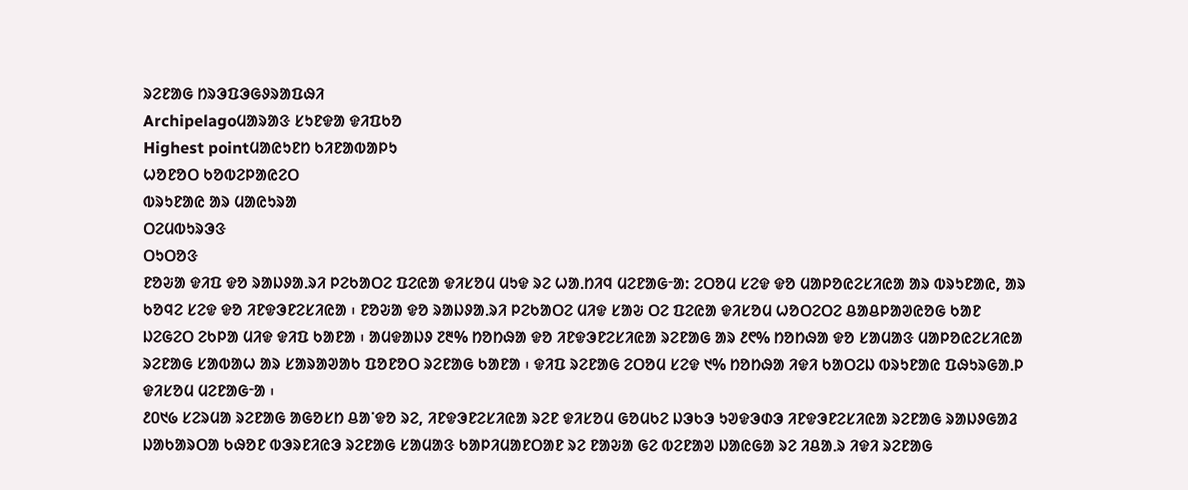ᱨᱮᱱᱟᱜ ᱴᱨᱳᱯᱳᱜᱽᱨᱟᱯᱷᱤ
Archipelagoᱢᱟᱨᱟᱝ ᱥᱩᱱᱫᱟ ᱫᱤᱯᱠᱚ
Highest pointᱢᱟᱭᱩᱱᱴ ᱠᱤᱱᱟᱵᱟᱞᱩ
ᱦᱚᱱᱚᱛ ᱠᱚᱵᱮᱞᱟᱭᱮᱛ
ᱵᱨᱩᱱᱟᱭ ᱟᱨ ᱢᱟᱭᱩᱨᱟ
ᱛᱮᱢᱵᱩᱨᱳᱝ
ᱛᱩᱛᱚᱝ
ᱱᱚᱶᱟ ᱫᱤᱯ ᱫᱚ ᱨᱟᱡᱽᱟᱹᱨᱤ ᱞᱮᱠᱟᱛᱮ ᱯᱮᱭᱟ ᱫᱤᱥᱚᱢ ᱢᱩᱫ ᱨᱮ ᱦᱟᱹᱴᱤᱧ ᱢᱮᱱᱟᱜᱼᱟ: ᱮᱛᱚᱢ ᱥᱮᱫ ᱫᱚ ᱢᱟᱞᱚᱭᱮᱥᱤᱭᱟ ᱟᱨ ᱵᱨᱩᱱᱟᱭ, ᱟᱨ ᱠᱚᱧᱮ ᱥᱮᱫ ᱫᱚ ᱤᱱᱫᱳᱱᱮᱥᱤᱭᱟ ᱾ ᱱᱚᱶᱟ ᱫᱚ ᱨᱟᱡᱽᱟᱹᱨᱤ ᱞᱮᱠᱟᱛᱮ ᱢᱤᱫ ᱥᱟᱶ ᱛᱮ ᱯᱮᱭᱟ ᱫᱤᱥᱚᱢ ᱦᱚᱛᱮᱛᱮ ᱪᱟᱪᱞᱟᱣᱭᱚᱜ ᱠᱟᱱ ᱡᱮᱜᱮᱛ ᱮᱠᱞᱟ ᱢᱤᱫ ᱫᱤᱯ ᱠᱟᱱᱟ ᱾ ᱟᱢᱫᱟᱡᱽ ᱗᱓% ᱴᱚᱴᱷᱟ ᱫᱚ ᱤᱱᱫᱳᱱᱮᱥᱤᱭᱟ ᱨᱮᱱᱟᱜ ᱟᱨ ᱒᱖% ᱴᱚᱴᱷᱟ ᱫᱚ ᱥᱟᱢᱟᱝ ᱢᱟᱞᱚᱭᱮᱥᱤᱭᱟ ᱨᱮᱱᱟᱜ ᱥᱟᱵᱟᱦ ᱟᱨ ᱥᱟᱨᱟᱣᱟᱠ ᱯᱚᱱᱚᱛ ᱨᱮᱱᱟᱜ ᱠᱟᱱᱟ ᱾ ᱫᱤᱯ ᱨᱮᱱᱟᱜ ᱮᱛᱚᱢ ᱥᱮᱫ ᱑% ᱴᱚᱴᱷᱟ ᱤᱫᱤ ᱠᱟᱛᱮᱡ ᱵᱨᱩᱱᱟᱭ ᱯᱷᱩᱨᱜᱟᱹᱞ ᱫᱤᱥᱚᱢ ᱢᱮᱱᱟᱜᱼᱟ ᱾
᱒᱐᱑᱙ ᱥᱮᱨᱢᱟ ᱨᱮᱱᱟᱜ ᱟᱜᱚᱥᱴ ᱪᱟᱸᱫᱚ ᱨᱮ, ᱤᱱᱫᱳᱱᱮᱥᱤᱭᱟ ᱨᱮᱱ ᱫᱤᱥᱚᱢ ᱜᱚᱢᱠᱮ ᱡᱳᱠᱳ ᱩᱣᱫᱳᱰᱳ ᱤᱱᱫᱳᱱᱮᱥᱤᱭᱟ ᱨᱮᱱᱟᱜ ᱨᱟᱡᱽᱜᱟᱲ ᱡᱟᱠᱟᱨᱛᱟ ᱠᱷᱚᱱ ᱵᱳᱨᱱᱤᱭᱳ ᱨᱮᱱᱟᱜ ᱥᱟᱢᱟᱝ ᱠᱟᱞᱤᱢᱟᱱᱛᱟᱱ ᱨᱮ ᱱᱟᱶᱟ ᱜᱮ ᱵᱮᱱᱟᱣ ᱡᱟᱭᱜᱟ ᱨᱮ ᱤᱪᱟᱹᱨ ᱤᱫᱤ ᱨᱮᱱᱟᱜ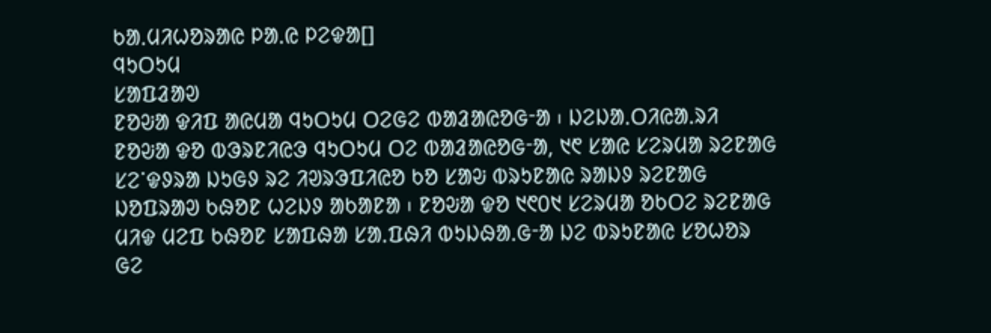ᱠᱟᱹᱢᱤᱦᱚᱨᱟᱭ ᱞᱟᱹᱭ ᱞᱮᱫᱟ[]
ᱧᱩᱛᱩᱢ
ᱥᱟᱯᱲᱟᱣ
ᱱᱚᱶᱟ ᱫᱤᱯ ᱟᱭᱢᱟ ᱧᱩᱛᱩᱢ ᱛᱮᱜᱮ ᱵᱟᱲᱟᱭᱚᱜᱼᱟ ᱾ ᱡᱮᱡᱟᱹᱛᱤᱭᱟᱹᱨᱤ ᱱᱚᱶᱟ ᱫᱚ ᱵᱳᱨᱱᱤᱭᱳ ᱧᱩᱛᱩᱢ ᱛᱮ ᱵᱟᱲᱟᱭᱚᱜᱼᱟ, ᱑᱖ ᱥᱟᱭ ᱥᱮᱨᱢᱟ ᱨᱮᱱᱟᱜ ᱥᱮᱸᱫᱽᱨᱟ ᱡᱩᱜᱽ ᱨᱮ ᱤᱣᱨᱳᱯᱤᱭᱚ ᱠᱚ ᱥᱟᱶ ᱵᱨᱩᱱᱟᱭ ᱨᱟᱡᱽ ᱨᱮᱱᱟᱜ ᱡᱚᱯᱨᱟᱣ ᱠᱷᱚᱱ ᱦᱮᱡᱽ ᱟᱠᱟᱱᱟ ᱾ ᱱᱚᱶᱟ ᱫᱚ ᱑᱖᱐᱑ ᱥᱮᱨᱢᱟ ᱚᱠᱛᱮ ᱨᱮᱱᱟᱜ ᱢᱤᱫ ᱢᱮᱯ ᱠᱷᱚᱱ ᱥᱟᱯᱷᱟ ᱥᱟᱹᱯᱷᱤ ᱵᱩᱡᱷᱟᱹᱜᱼᱟ ᱡᱮ ᱵᱨᱩᱱᱟᱭ ᱥᱚᱦᱚᱨ ᱜᱮ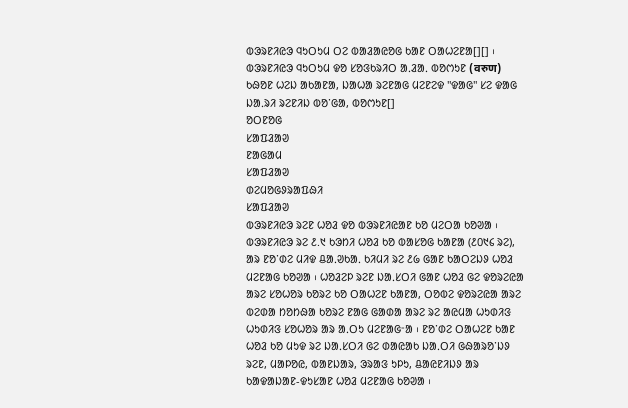ᱵᱳᱨᱱᱤᱭᱳ ᱧᱩᱛᱩᱢ ᱛᱮ ᱵᱟᱲᱟᱭᱚᱜ ᱠᱟᱱ ᱛᱟᱦᱮᱱᱟ[][] ᱾ ᱵᱳᱨᱱᱤᱭᱳ ᱧᱩᱛᱩᱢ ᱫᱚ ᱥᱚᱝᱠᱨᱤᱛ ᱟᱹᱲᱟᱹ ᱵᱚᱬᱩᱱ (वरुण) ᱠᱷᱚᱱ ᱦᱮᱡ ᱟᱠᱟᱱᱟ, ᱡᱟᱦᱟ ᱨᱮᱱᱟᱜ ᱢᱮᱱᱮᱫ "ᱫᱟᱜ" ᱥᱮ ᱫᱟᱜ ᱡᱟᱹᱨᱤ ᱨᱮᱱᱤᱡ ᱵᱚᱸᱜᱟ, ᱵᱚᱬᱩᱱ[]
ᱚᱛᱱᱚᱜ
ᱥᱟᱯᱲᱟᱣ
ᱱᱟᱜᱟᱢ
ᱥᱟᱯᱲᱟᱣ
ᱰᱮᱢᱚᱜᱽᱨᱟᱯᱷᱤ
ᱥᱟᱯᱲᱟᱣ
ᱵᱳᱨᱱᱤᱭᱳ ᱨᱮᱱ ᱦᱚᱲ ᱫᱚ ᱵᱳᱨᱱᱤᱭᱟᱱ ᱠᱚ ᱢᱮᱛᱟ ᱠᱚᱣᱟ ᱾
ᱵᱳᱨᱱᱤᱭᱳ ᱨᱮ ᱒.᱑ ᱠᱳᱴᱤ ᱦᱚᱲ ᱠᱚ ᱵᱟᱥᱚᱜ ᱠᱟᱱᱟ (᱒᱐᱑᱔ ᱨᱮ), ᱟᱨ ᱱᱚᱸᱰᱮ ᱢᱤᱫ ᱪᱟᱹᱣᱠᱟᱹ ᱠᱤᱢᱤ ᱨᱮ ᱒᱙ ᱜᱟᱱ ᱠᱟᱛᱮᱡᱽ ᱦᱚᱲ ᱢᱮᱱᱟᱜ ᱠᱚᱣᱟ ᱾ ᱦᱚᱲᱮᱞ ᱨᱮᱱ ᱡᱟᱹᱥᱛᱤ ᱜᱟᱱ ᱦᱚᱲ ᱜᱮ ᱫᱚᱨᱮᱭᱟ ᱟᱨᱮ ᱥᱚᱦᱚᱨ ᱠᱚᱨᱮ ᱠᱚ ᱛᱟᱦᱮᱱ ᱠᱟᱱᱟ, ᱛᱚᱵᱮ ᱫᱚᱨᱮᱭᱟ ᱟᱨᱮ ᱵᱮᱰᱟ ᱴᱚᱴᱷᱟ ᱠᱚᱨᱮ ᱱᱟᱜ ᱜᱟᱰᱟ ᱟᱨᱮ ᱨᱮ ᱟᱭᱢᱟ ᱦᱩᱰᱤᱝ ᱦᱩᱰᱤᱝ ᱥᱚᱦᱚᱨ ᱟᱨ ᱟᱹᱛᱩ ᱢᱮᱱᱟᱜᱼᱟ ᱾ ᱱᱚᱸᱰᱮ ᱛᱟᱦᱮᱱ ᱠᱟᱱ ᱦᱚᱲ ᱠᱚ ᱢᱩᱫ ᱨᱮ ᱡᱟᱹᱥᱛᱤ ᱜᱮ ᱰᱟᱭᱟᱠ ᱡᱟᱹᱛᱤ ᱜᱷᱟᱨᱚᱸᱡᱽ ᱨᱮᱱ, ᱢᱟᱞᱚᱭ, ᱵᱟᱱᱡᱟᱨ, ᱳᱨᱟᱝ ᱩᱞᱩ, ᱪᱟᱭᱱᱤᱡᱽ ᱟᱨ ᱠᱟᱫᱟᱡᱟᱱ-ᱫᱩᱥᱟᱱ ᱦᱚᱲ ᱢᱮᱱᱟᱜ ᱠᱚᱣᱟ ᱾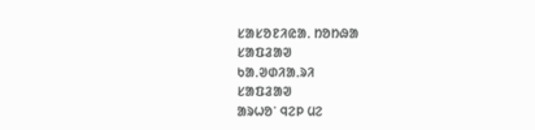ᱥᱟᱥᱚᱱᱤᱭᱟᱹ ᱴᱚᱴᱷᱟ
ᱥᱟᱯᱲᱟᱣ
ᱠᱟᱹᱣᱰᱤᱟᱹᱨᱤ
ᱥᱟᱯᱲᱟᱣ
ᱟᱨᱦᱚᱸ ᱧᱮᱞ ᱢᱮ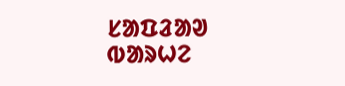ᱥᱟᱯᱲᱟᱣ
ᱵᱟᱨᱦᱮ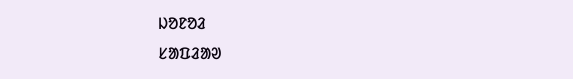ᱡᱚᱱᱚᱲ
ᱥᱟᱯᱲᱟᱣ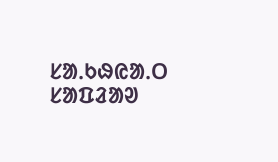ᱥᱟᱹᱠᱷᱭᱟᱹᱛ
ᱥᱟᱯᱲᱟᱣ